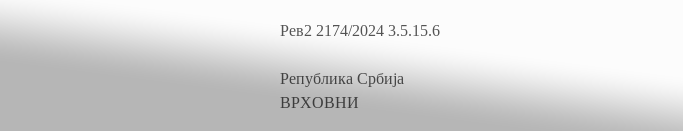Рев2 2174/2024 3.5.15.6

Република Србија
ВРХОВНИ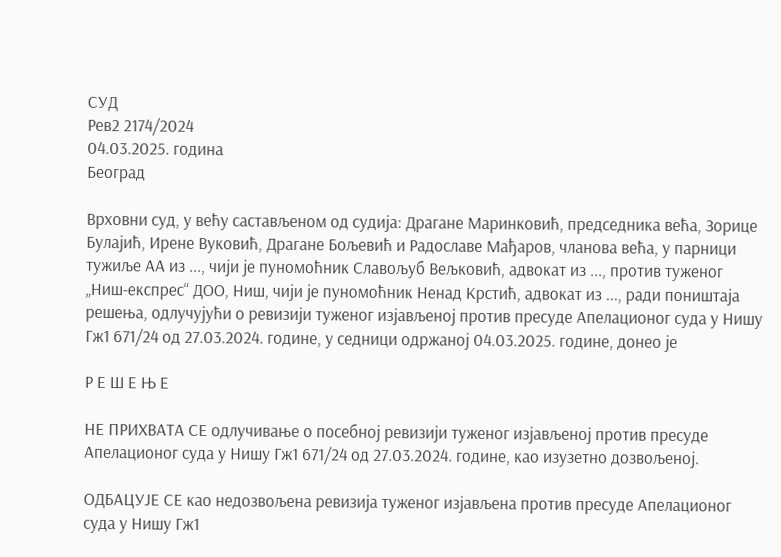СУД
Рев2 2174/2024
04.03.2025. година
Београд

Врховни суд, у већу састављеном од судија: Драгане Маринковић, председника већа, Зорице Булајић, Ирене Вуковић, Драгане Бољевић и Радославе Мађаров, чланова већа, у парници тужиље АА из ..., чији је пуномоћник Славољуб Вељковић, адвокат из ..., против туженог „Ниш-експрес“ ДОО, Ниш, чији је пуномоћник Ненад Крстић, адвокат из ..., ради поништаја решења, одлучујући о ревизији туженог изјављеној против пресуде Апелационог суда у Нишу Гж1 671/24 од 27.03.2024. године, у седници одржаној 04.03.2025. године, донео је

Р Е Ш Е Њ Е

НЕ ПРИХВАТА СЕ одлучивање о посебној ревизији туженог изјављеној против пресуде Апелационог суда у Нишу Гж1 671/24 од 27.03.2024. године, као изузетно дозвољеној.

ОДБАЦУЈЕ СЕ као недозвољена ревизија туженог изјављена против пресуде Апелационог суда у Нишу Гж1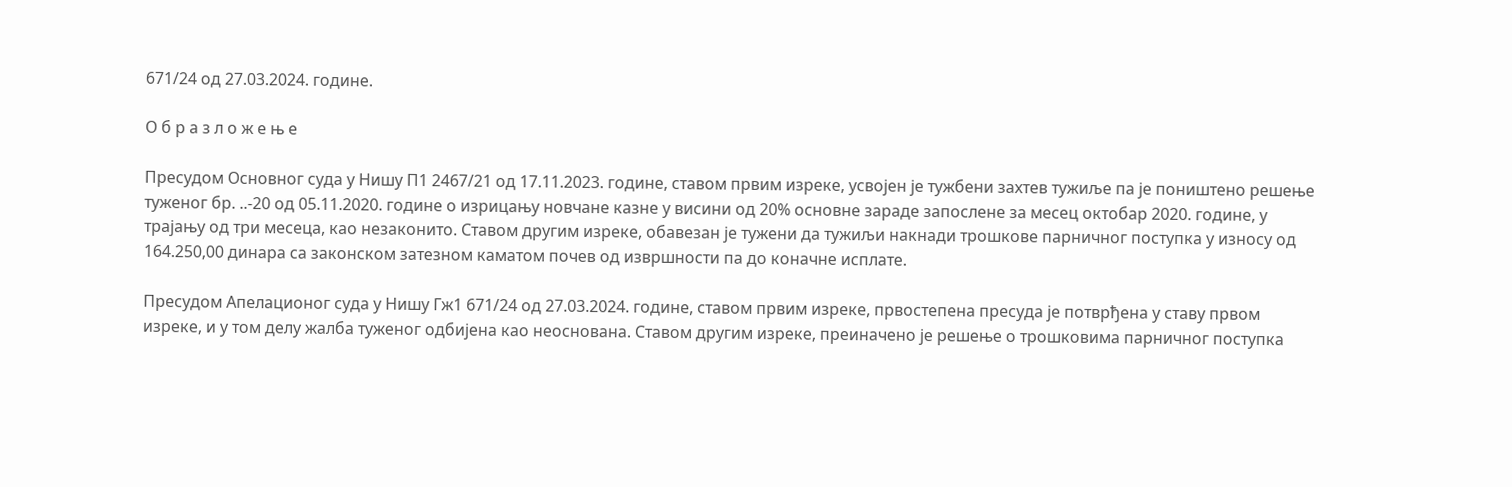671/24 од 27.03.2024. године.

О б р а з л о ж е њ е

Пресудом Основног суда у Нишу П1 2467/21 од 17.11.2023. године, ставом првим изреке, усвојен је тужбени захтев тужиље па је поништено решење туженог бр. ..-20 од 05.11.2020. године о изрицању новчане казне у висини од 20% основне зараде запослене за месец октобар 2020. године, у трајању од три месеца, као незаконито. Ставом другим изреке, обавезан је тужени да тужиљи накнади трошкове парничног поступка у износу од 164.250,00 динара са законском затезном каматом почев од извршности па до коначне исплате.

Пресудом Апелационог суда у Нишу Гж1 671/24 од 27.03.2024. године, ставом првим изреке, првостепена пресуда је потврђена у ставу првом изреке, и у том делу жалба туженог одбијена као неоснована. Ставом другим изреке, преиначено је решење о трошковима парничног поступка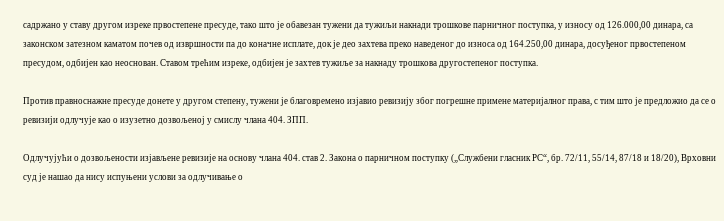садржано у ставу другом изреке првостепене пресуде, тако што је обавезан тужени да тужиљи накнади трошкове парничног поступка, у износу од 126.000,00 динара, са законском затезном каматом почев од извршности па до коначне исплате, док је део захтева преко наведеног до износа од 164.250,00 динара, досуђеног првостепеном пресудом, одбијен као неоснован. Ставом трећим изреке, одбијен је захтев тужиље за накнаду трошкова другостепеног поступка.

Против правноснажне пресуде донете у другом степену, тужени је благовремено изјавио ревизију због погрешне примене материјалног права, с тим што је предложио да се о ревизији одлучује као о изузетно дозвољеној у смислу члана 404. ЗПП.

Одлучујући о дозвољености изјављене ревизије на основу члана 404. став 2. Закона о парничном поступку („Службени гласник РС“, бр. 72/11, 55/14, 87/18 и 18/20), Врховни суд је нашао да нису испуњени услови за одлучивање о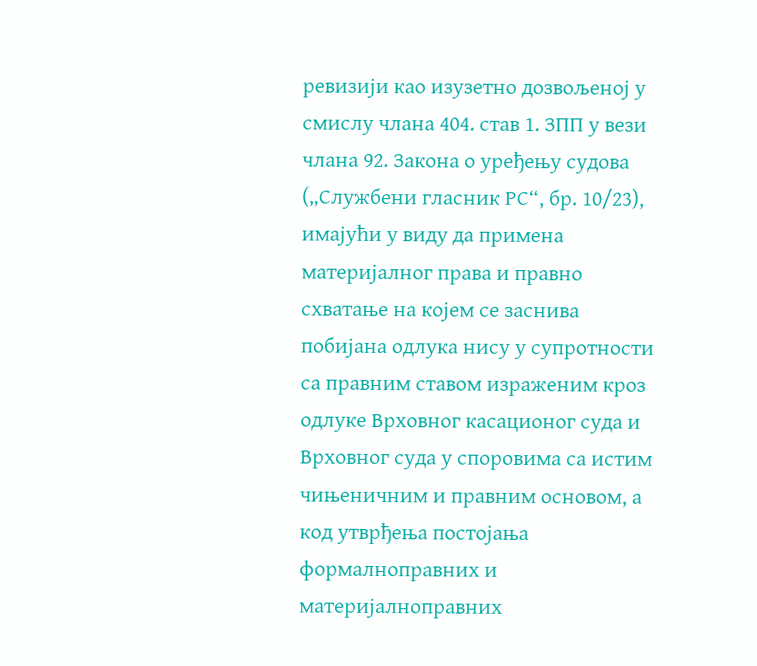ревизији као изузетно дозвољеној у смислу члана 404. став 1. ЗПП у вези члана 92. Закона о уређењу судова („Службени гласник РС“, бр. 10/23), имајући у виду да примена материјалног права и правно схватање на којем се заснива побијана одлука нису у супротности са правним ставом израженим кроз одлуке Врховног касационог суда и Врховног суда у споровима са истим чињеничним и правним основом, а код утврђења постојања формалноправних и материјалноправних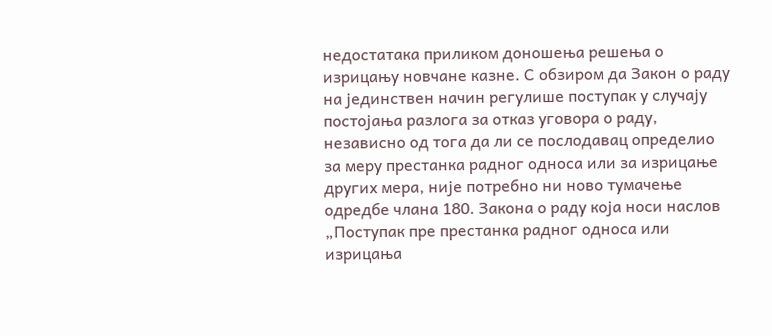недостатака приликом доношења решења о изрицању новчане казне. С обзиром да Закон о раду на јединствен начин регулише поступак у случају постојања разлога за отказ уговора о раду, независно од тога да ли се послодавац определио за меру престанка радног односа или за изрицање других мера, није потребно ни ново тумачење одредбе члана 180. Закона о раду која носи наслов „Поступак пре престанка радног односа или изрицања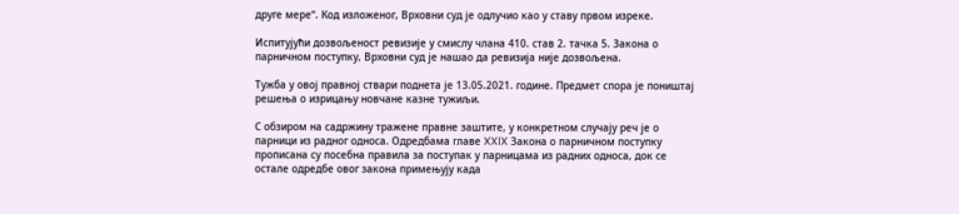друге мере“. Код изложеног, Врховни суд је одлучио као у ставу првом изреке.

Испитујући дозвољеност ревизије у смислу члана 410. став 2. тачка 5. Закона о парничном поступку, Врховни суд је нашао да ревизија није дозвољена.

Тужба у овој правној ствари поднета је 13.05.2021. године. Предмет спора је поништај решења о изрицању новчане казне тужиљи.

С обзиром на садржину тражене правне заштите, у конкретном случају реч је о парници из радног односа. Одредбама главе XXIX Закона о парничном поступку прописана су посебна правила за поступак у парницама из радних односа, док се остале одредбе овог закона примењују када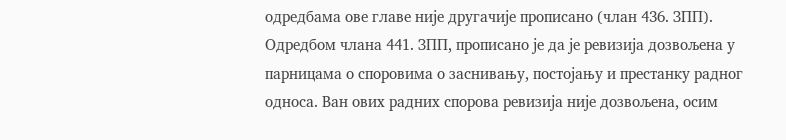одредбама ове главе није другачије прописано (члан 436. ЗПП). Одредбом члана 441. ЗПП, прописано је да је ревизија дозвољена у парницама о споровима о заснивању, постојању и престанку радног односа. Ван ових радних спорова ревизија није дозвољена, осим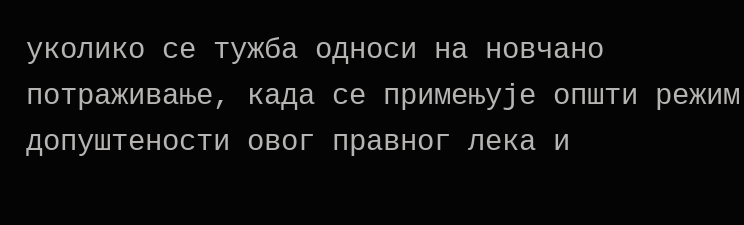уколико се тужба односи на новчано потраживање, када се примењује општи режим допуштености овог правног лека и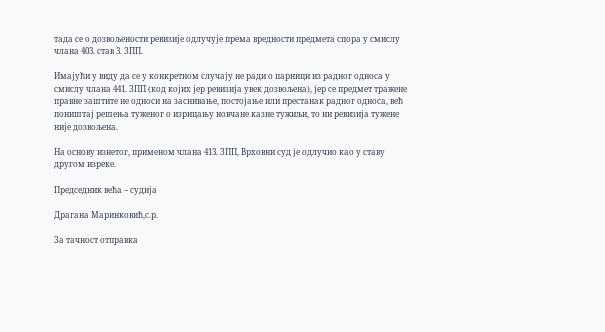тада се о дозвољености ревизије одлучује према вредности предмета спора у смислу члана 403. став 3. ЗПП.

Имајући у виду да се у конкретном случају не ради о парници из радног односа у смислу члана 441. ЗПП (код којих јер ревизија увек дозвољена), јер се предмет тражене правне заштите не односи на заснивање, постојање или престанак радног односа, већ поништај решења туженог о изрицању новчане казне тужиљи, то ни ревизија тужене није дозвољена.

На основу изнетог, применом члана 413. ЗПП, Врховни суд је одлучио као у ставу другом изреке.

Председник већа – судија

Драгана Маринковић,с.р.

За тачност отправка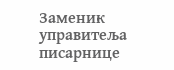Заменик упрaвитеља писарнице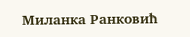Миланка Ранковић